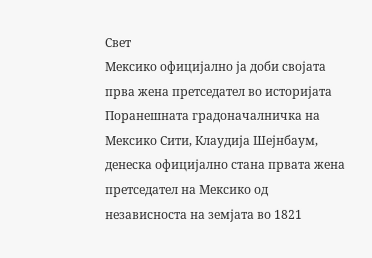Свет
Мексико официјално ја доби својата прва жена претседател во историјата
Поранешната градоначалничка на Мексико Сити, Клаудија Шејнбаум, денеска официјално стана првата жена претседател на Мексико од независноста на земјата во 1821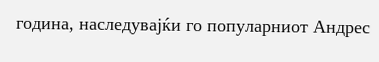година, наследувајќи го популарниот Андрес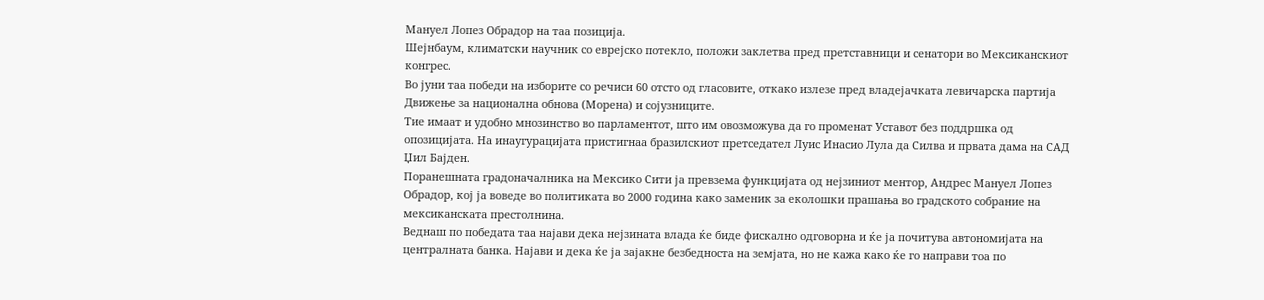Мануел Лопез Обрадор на таа позиција.
Шејнбаум, климатски научник со еврејско потекло, положи заклетва пред претставници и сенатори во Мексиканскиот конгрес.
Во јуни таа победи на изборите со речиси 60 отсто од гласовите, откако излезе пред владејачката левичарска партија Движење за национална обнова (Морена) и сојузниците.
Тие имаат и удобно мнозинство во парламентот, што им овозможува да го променат Уставот без поддршка од опозицијата. На инаугурацијата пристигнаа бразилскиот претседател Луис Инасио Лула да Силва и првата дама на САД Џил Бајден.
Поранешната градоначалника на Мексико Сити ја превзема функцијата од нејзиниот ментор, Андрес Мануел Лопез Обрадор, кој ја воведе во политиката во 2000 година како заменик за еколошки прашања во градското собрание на мексиканската престолнина.
Веднаш по победата таа најави дека нејзината влада ќе биде фискално одговорна и ќе ја почитува автономијата на централната банка. Најави и дека ќе ја зајакне безбедноста на земјата, но не кажа како ќе го направи тоа по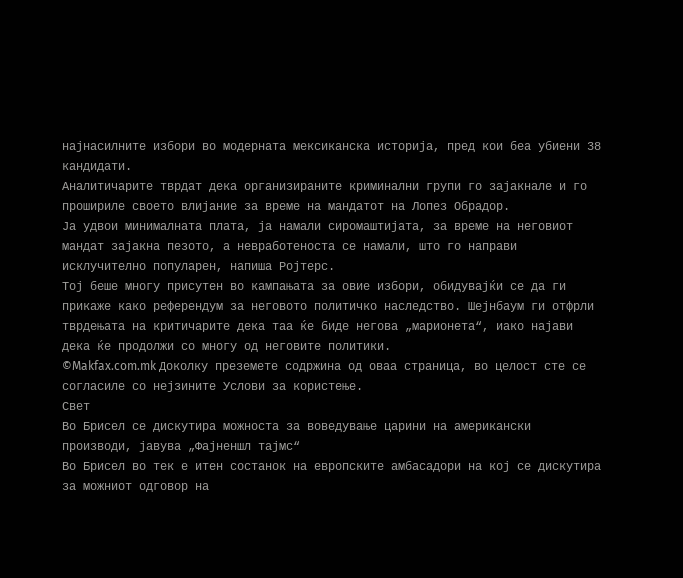најнасилните избори во модерната мексиканска историја, пред кои беа убиени 38 кандидати.
Аналитичарите тврдат дека организираните криминални групи го зајакнале и го прошириле своето влијание за време на мандатот на Лопез Обрадор.
Ја удвои минималната плата, ја намали сиромаштијата, за време на неговиот мандат зајакна пезото, а невработеноста се намали, што го направи исклучително популарен, напиша Ројтерс.
Тој беше многу присутен во кампањата за овие избори, обидувајќи се да ги прикаже како референдум за неговото политичко наследство. Шејнбаум ги отфрли тврдењата на критичарите дека таа ќе биде негова „марионета“, иако најави дека ќе продолжи со многу од неговите политики.
©Makfax.com.mk Доколку преземете содржина од оваа страница, во целост сте се согласиле со нејзините Услови за користење.
Свет
Во Брисел се дискутира можноста за воведување царини на американски производи, јавува „Фајненшл тајмс“
Во Брисел во тек е итен состанок на европските амбасадори на кој се дискутира за можниот одговор на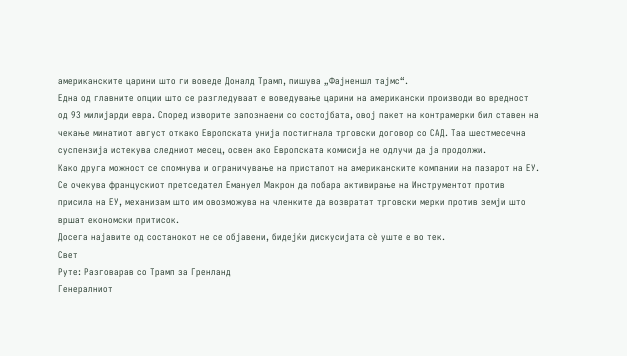американските царини што ги воведе Доналд Трамп, пишува „Фајненшл тајмс“.
Една од главните опции што се разгледуваат е воведување царини на американски производи во вредност од 93 милијарди евра. Според изворите запознаени со состојбата, овој пакет на контрамерки бил ставен на чекање минатиот август откако Европската унија постигнала трговски договор со САД. Таа шестмесечна суспензија истекува следниот месец, освен ако Европската комисија не одлучи да ја продолжи.
Како друга можност се спомнува и ограничување на пристапот на американските компании на пазарот на ЕУ. Се очекува францускиот претседател Емануел Макрон да побара активирање на Инструментот против присила на ЕУ, механизам што им овозможува на членките да возвратат трговски мерки против земји што вршат економски притисок.
Досега најавите од состанокот не се објавени, бидејќи дискусијата сè уште е во тек.
Свет
Руте: Разговарав со Трамп за Гренланд
Генералниот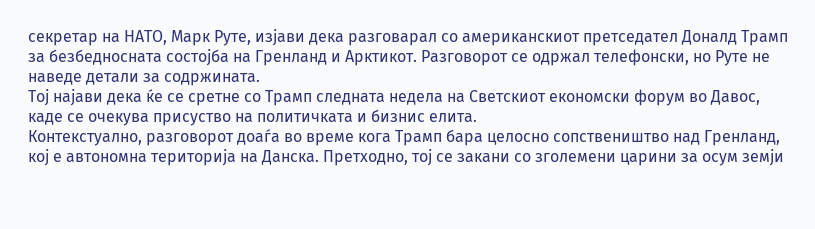секретар на НАТО, Марк Руте, изјави дека разговарал со американскиот претседател Доналд Трамп за безбедносната состојба на Гренланд и Арктикот. Разговорот се одржал телефонски, но Руте не наведе детали за содржината.
Тој најави дека ќе се сретне со Трамп следната недела на Светскиот економски форум во Давос, каде се очекува присуство на политичката и бизнис елита.
Контекстуално, разговорот доаѓа во време кога Трамп бара целосно сопствеништво над Гренланд, кој е автономна територија на Данска. Претходно, тој се закани со зголемени царини за осум земји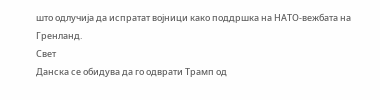што одлучија да испратат војници како поддршка на НАТО-вежбата на Гренланд.
Свет
Данска се обидува да го одврати Трамп од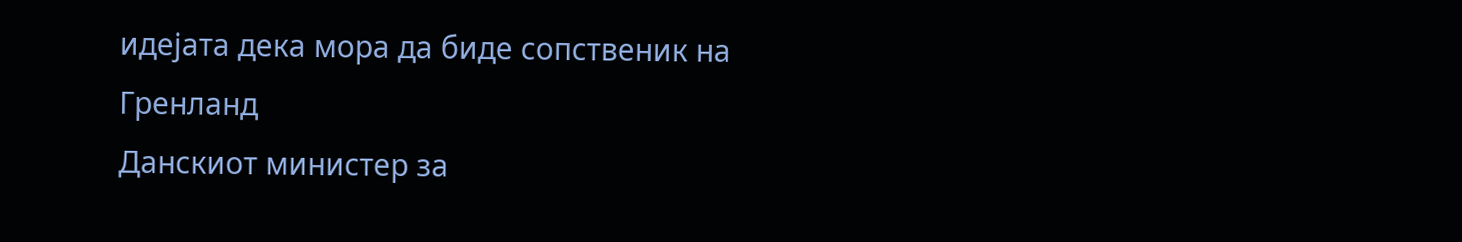идејата дека мора да биде сопственик на Гренланд
Данскиот министер за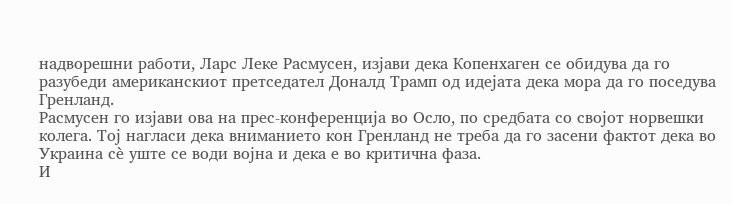надворешни работи, Ларс Леке Расмусен, изјави дека Копенхаген се обидува да го разубеди американскиот претседател Доналд Трамп од идејата дека мора да го поседува Гренланд.
Расмусен го изјави ова на прес-конференција во Осло, по средбата со својот норвешки колега. Тој нагласи дека вниманието кон Гренланд не треба да го засени фактот дека во Украина сè уште се води војна и дека е во критична фаза.
И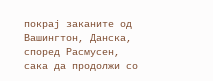покрај заканите од Вашингтон, Данска, според Расмусен, сака да продолжи со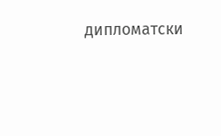дипломатски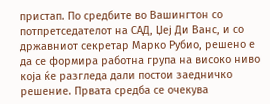пристап. По средбите во Вашингтон со потпретседателот на САД, Џеј Ди Ванс, и со државниот секретар Марко Рубио, решено е да се формира работна група на високо ниво која ќе разгледа дали постои заедничко решение. Првата средба се очекува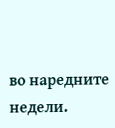во наредните недели.